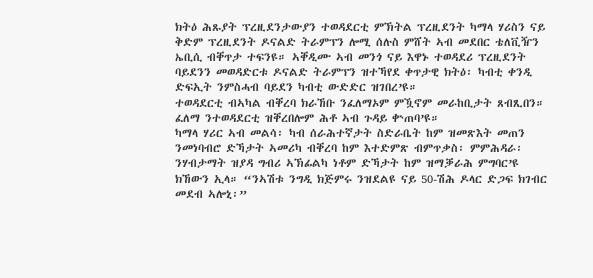ክትዕ ሕጹያት ፕረዚደንታውያን ተወዳደርቲ ምኽትል ፕረዚደንት ካማላ ሃሪስን ናይ ቅድም ፕረዚደንት ዶናልድ ትራምፕን ሎሚ ሰሉስ ምሸት ኣብ መደበር ቴለቪዥን ኤቢሲ ብቐጥታ ተፍንዩ። ኣቐዲሙ ኣብ መንጎ ናይ እዋኑ ተወዳደሪ ፕረዚደንት ባይደንን መወዳድርቱ ዶናልድ ትራምፕን ዝተኻየደ ቀጥታዊ ክትዕ፡ ካብቲ ቀንዲ ድፍኢት ንምስሓብ ባይደን ካብቲ ውድድር ዝገበረ’ዩ።
ተወዳደርቲ ብኣካል ብቐረባ ክራኸቡ ንፈለማኦም ምዃኖም መራከቢታት ጸብጺበን። ፈለማ ንተወዳደርቲ ዝቐረበሎም ሕቶ ኣብ ጉዳይ ቍጠባ’ዩ።
ካማላ ሃሪር ኣብ መልሳ፡ ካብ ሰራሕተኛታት ስድራቤት ከም ዝመጽእት መጠን ንመነባብሮ ድኻታት ኣመሪካ ብቐረባ ከም እተድምጽ ብምጥቃስ፡ ምምሕዳራ፡ ንሃብታማት ዝያዳ ግብሪ ኣኽፊልካ ነቶም ድኻታት ከም ዝማቓራሕ ምግባር’ዩ ክኸውን ኢላ። “ንኣሽቱ ንግዲ ክጅምሩ ንዝደልዩ ናይ 50-ሽሕ ዶላር ድጋፍ ክገብር መደብ ኣሎኒ፡”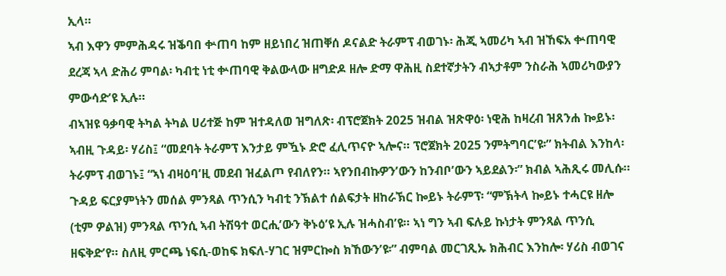ኢላ።
ኣብ እዋን ምምሕዳሩ ዝቕባበ ቍጠባ ከም ዘይነበረ ዝጠቐሰ ዶናልድ ትራምፕ ብወገኑ፡ ሕጂ ኣመሪካ ኣብ ዝኸፍአ ቍጠባዊ ደረጃ ኣላ ድሕሪ ምባል፡ ካብቲ ነቲ ቍጠባዊ ቅልውላው ዘግድዶ ዘሎ ድማ ዋሕዚ ስደተኛታትን ብኣታቶም ንስራሕ ኣመሪካውያን ምውሳድ’ዩ ኢሉ።
ብኣዝዩ ዓቃባዊ ትካል ትካል ሀሪተጅ ከም ዝተዳለወ ዝግለጽ፡ ብፕሮጀክት 2025 ዝብል ዝጽዋዕ፡ ነዊሕ ከዛረብ ዝጸንሐ ኰይኑ፡ ኣብዚ ጉዳይ፡ ሃሪስ፤ “መደባት ትራምፕ እንታይ ምዃኑ ድሮ ፈሊጥናዮ ኣሎና። ፕሮጀክት 2025 ንምትግባር’ዩ፡” ክትብል እንከላ፡ ትራምፕ ብወገኑ፤ “ኣነ ብዛዕባ’ዚ መደብ ዝፈልጦ የብለየን። ኣየንበብኩዎን’ውን ከንብቦ’ውን ኣይደልን፡” ክብል ኣሕጺሩ መሊሱ።
ጉዳይ ፍርያምነትን መሰል ምንጻል ጥንሲን ካብቲ ንኽልተ ሰልፍታት ዘከራኽር ኰይኑ ትራምፕ፡ “ምኽትላ ኰይኑ ተሓርዩ ዘሎ (ቲም ዎልዝ) ምንጻል ጥንሲ ኣብ ትሽዓተ ወርሒ’ውን ቅኑዕ’ዩ ኢሉ ዝሓስብ’ዩ። ኣነ ግን ኣብ ፍሉይ ኩነታት ምንጻል ጥንሲ ዘፍቅድ’የ። ስለዚ ምርጫ ነፍሲ-ወከፍ ክፍለ-ሃገር ዝምርኰስ ክኸውን’ዩ፡” ብምባል መርገጺኡ ክሕብር እንከሎ፡ ሃሪስ ብወገና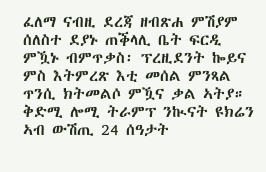ፈለማ ናብዚ ደረጃ ዘብጽሐ ምሽያም ሰለስተ ደያኑ ጠቕላሊ ቤት ፍርዲ ምዃኑ ብምጥቃስ፡ ፕረዚደንት ኰይና ምስ እትምረጽ እቲ መሰል ምንጻል ጥንሲ ክትመልሶ ምዃና ቃል ኣትያ።
ቅድሚ ሎሚ ትራምፕ ንኲናት ዩክሬን ኣብ ውሽጢ 24 ሰዓታት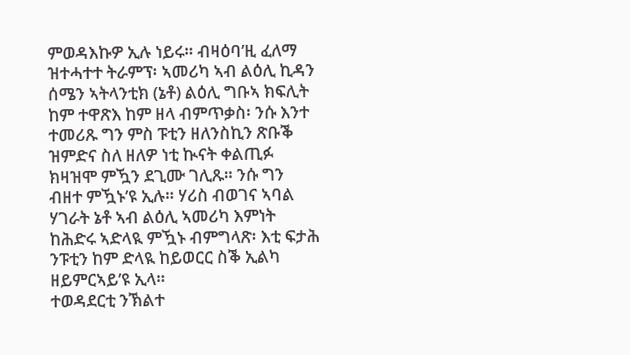ምወዳእኩዎ ኢሉ ነይሩ። ብዛዕባ’ዚ ፈለማ ዝተሓተተ ትራምፕ፡ ኣመሪካ ኣብ ልዕሊ ኪዳን ሰሜን ኣትላንቲክ (ኔቶ) ልዕሊ ግቡኣ ክፍሊት ከም ተዋጽእ ከም ዘላ ብምጥቃስ፡ ንሱ እንተ ተመሪጹ ግን ምስ ፑቲን ዘለንስኪን ጽቡቕ ዝምድና ስለ ዘለዎ ነቲ ኲናት ቀልጢፉ ክዛዝሞ ምዃን ደጊሙ ገሊጹ። ንሱ ግን ብዘተ ምዃኑ’ዩ ኢሉ። ሃሪስ ብወገና ኣባል ሃገራት ኔቶ ኣብ ልዕሊ ኣመሪካ እምነት ከሕድሩ ኣድላዪ ምዃኑ ብምግላጽ፡ እቲ ፍታሕ ንፑቲን ከም ድላዪ ከይወርር ስቕ ኢልካ ዘይምርኣይ’ዩ ኢላ።
ተወዳደርቲ ንኽልተ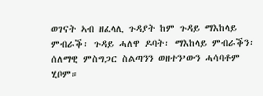ወገናት ኣብ ዘፈላሊ ጉዳያት ከም ጉዳይ ማእከላይ ምብራቕ፡ ጉዳይ ሓለዋ ዶባት፡ ማእከላይ ምብራቕን፡ ሰለማዊ ምስግጋር ስልጣንን ወዘተን’ውን ሓሳባቶም ሂቦም።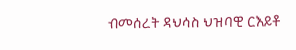ብመሰረት ዳህሳስ ህዝባዊ ርእይቶ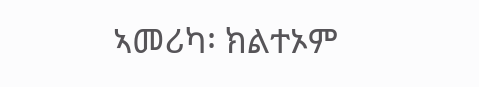ኣመሪካ፡ ክልተኦም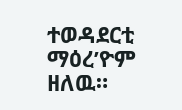ተወዳደርቲ ማዕረ’ዮም ዘለዉ።